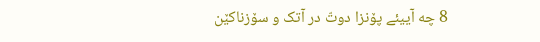8 چه آییئے پۆنزا دوتّ در آتک و سۆزناکێن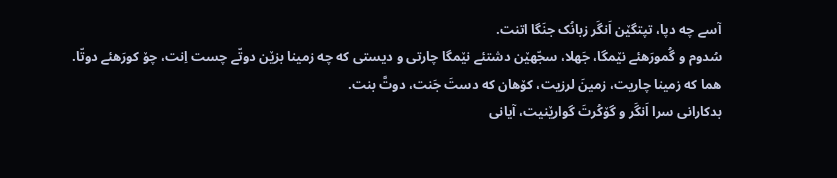آسے چه دپا، تپتگێن اَنگَر زبانُک جنَگا اتنت.
سُدوم و گُمورَهئے نێمگا، جَهلا، سجّهێن دشتئے نێمگا چارتی و دیستی که چه زمینا بزێن دوتّے چست اِنت، چۆ کورَهئے دوتّا.
هما که زمینا چاریت، زمینَ لرزیت، کۆهان که دستَ جَنت، دوتَّ بنت.
بدکارانی سرا اَنگَر و گۆکُرتَ گوارێنیت، آیانی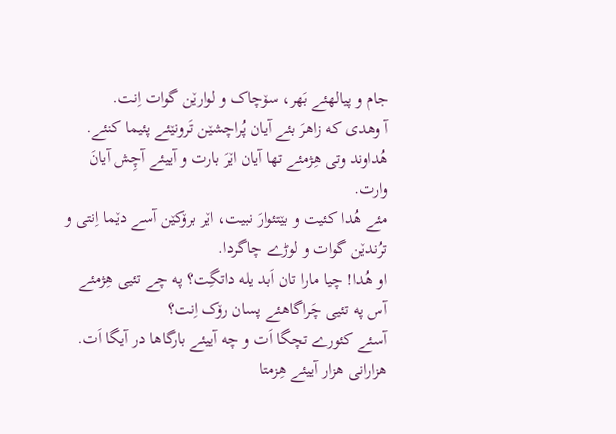جام و پیالهئے بَهر، سۆچاک و لوارێن گوات اِنت.
آ وهدی که زاهرَ بئے آیان پُراچشێن تَرونێئے پئیما کنئے. هُداوند وتی هِژمئے تها آیان اێرَ بارت و آییئے آچِش آیانَ وارت.
مئے هُدا کئیت و بێتئوارَ نبیت، اێر برۆکێن آسے دێما اِنتی و ترُندێن گوات و لوڑے چاگردا.
او هُدا! چیا مارا تان اَبد یله داتگِت؟ په چے تئیی هِژمئے آس په تئیی چَراگاهئے پسان رۆک اِنت؟
آسئے کئورے تچگا اَت و چه آییئے بارگاها در آیگا اَت. هزارانی هزار آییئے هِزمتا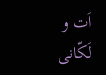اَت و لَکّانی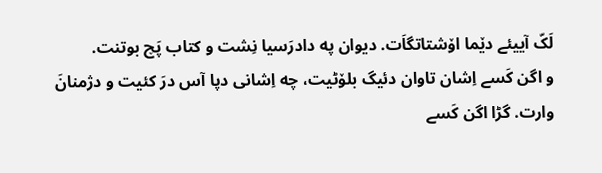لَکّ آییئے دێما اۆشتاتگاَت. دیوان په دادرَسیا نِشت و کتاب پَچ بوتنت.
و اگن کَسے اِشان تاوان دئیگ بلۆٹیت، چه اِشانی دپا آس درَ کئیت و دژمنانَ وارت. گڑا اگن کَسے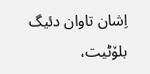اِشان تاوان دئیگ بلۆٹیت،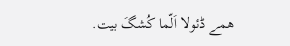همے ڈئولا اَلّما کُشگَ بیت.